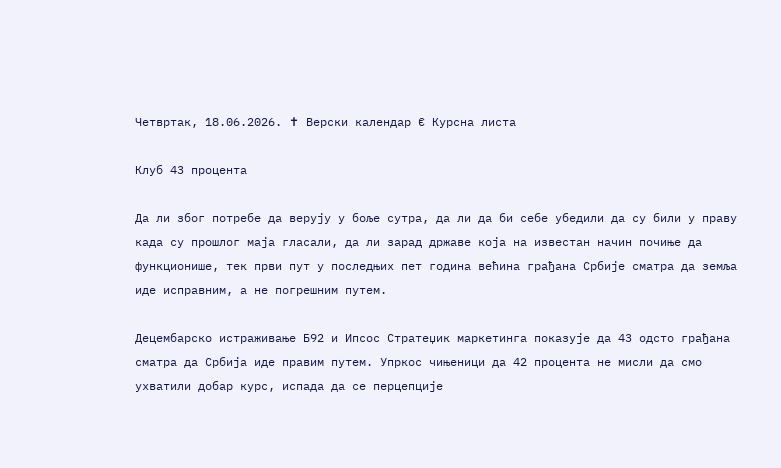Четвртак, 18.06.2026. ✝ Верски календар € Курсна листа

Клуб 43 процента

Да ли због потребе да верују у боље сутра, да ли да би себе убедили да су били у праву када су прошлог маја гласали, да ли зарад државе која на известан начин почиње да функционише, тек први пут у последњих пет година већина грађана Србије сматра да земља иде исправним, а не погрешним путем.

Децембарско истраживање Б92 и Ипсос Стратеџик маркетинга показује да 43 одсто грађана сматра да Србија иде правим путем. Упркос чињеници да 42 процента не мисли да смо ухватили добар курс, испада да се перцепције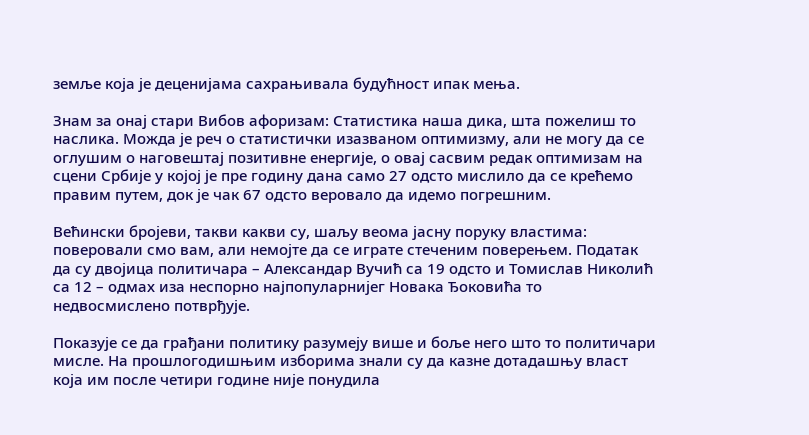земље која је деценијама сахрањивала будућност ипак мења.

Знам за онај стари Вибов афоризам: Статистика наша дика, шта пожелиш то наслика. Можда је реч о статистички изазваном оптимизму, али не могу да се оглушим о наговештај позитивне енергије, о овај сасвим редак оптимизам на сцени Србије у којој је пре годину дана само 27 одсто мислило да се крећемо правим путем, док је чак 67 одсто веровало да идемо погрешним.

Већински бројеви, такви какви су, шаљу веома јасну поруку властима: поверовали смо вам, али немојте да се играте стеченим поверењем. Податак да су двојица политичара – Александар Вучић са 19 одсто и Томислав Николић са 12 – одмах иза неспорно најпопуларнијег Новака Ђоковића то недвосмислено потврђује.

Показује се да грађани политику разумеју више и боље него што то политичари мисле. На прошлогодишњим изборима знали су да казне дотадашњу власт која им после четири године није понудила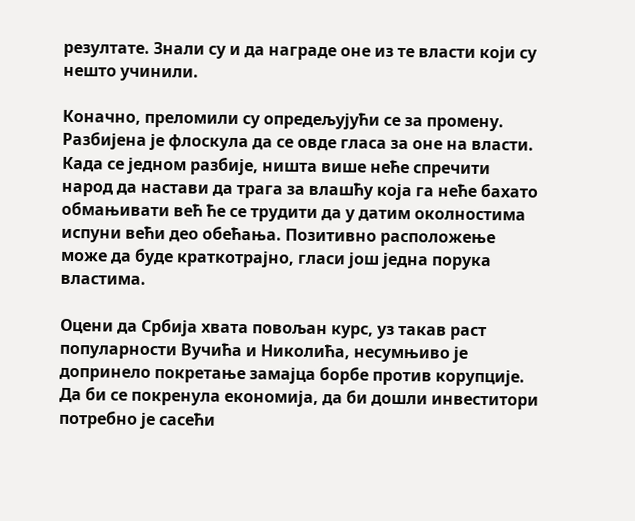резултате. Знали су и да награде оне из те власти који су нешто учинили.

Коначно, преломили су опредељујући се за промену. Разбијена је флоскула да се овде гласа за оне на власти. Када се једном разбије, ништа више неће спречити народ да настави да трага за влашћу која га неће бахато обмањивати већ ће се трудити да у датим околностима испуни већи део обећања. Позитивно расположење може да буде краткотрајно, гласи још једна порука властима.

Оцени да Србија хвата повољан курс, уз такав раст популарности Вучића и Николића, несумњиво је допринело покретање замајца борбе против корупције. Да би се покренула економија, да би дошли инвеститори потребно је сасећи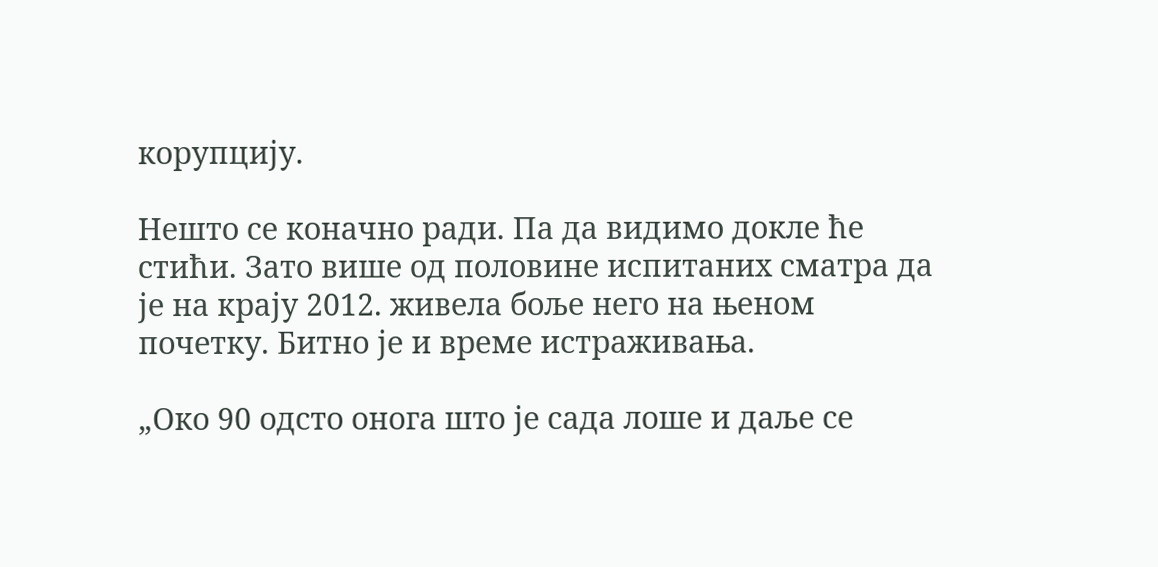корупцију.

Нешто се коначно ради. Па да видимо докле ће стићи. Зато више од половине испитаних сматра да је на крају 2012. живела боље него на њеном почетку. Битно је и време истраживања.

„Око 90 одсто онога што је сада лоше и даље се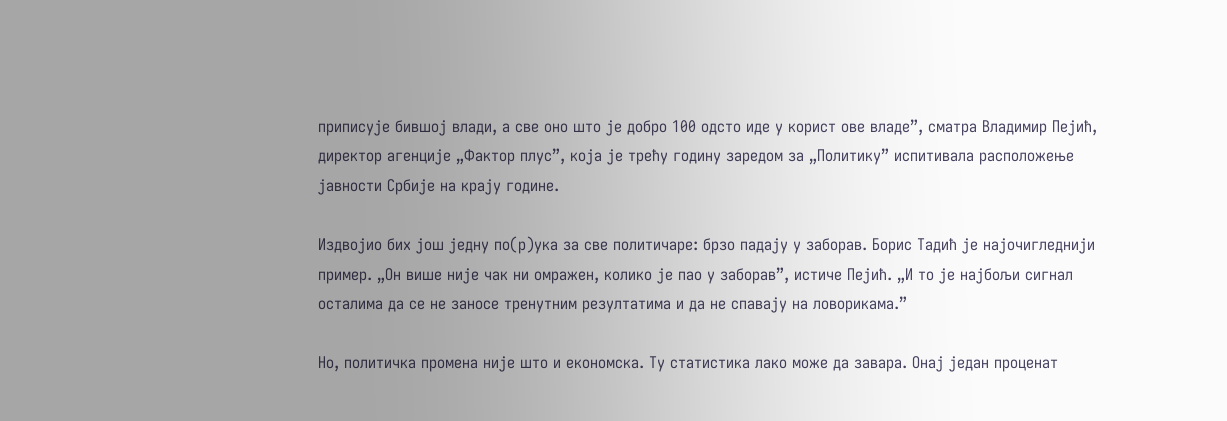приписује бившој влади, а све оно што је добро 100 одсто иде у корист ове владе”, сматра Владимир Пејић, директор агенције „Фактор плус”, која је трећу годину заредом за „Политику” испитивала расположење јавности Србије на крају године.

Издвојио бих још једну по(р)ука за све политичаре: брзо падају у заборав. Борис Тадић је најочигледнији пример. „Он више није чак ни омражен, колико је пао у заборав”, истиче Пејић. „И то је најбољи сигнал осталима да се не заносе тренутним резултатима и да не спавају на ловорикама.”

Но, политичка промена није што и економска. Ту статистика лако може да завара. Онај један проценат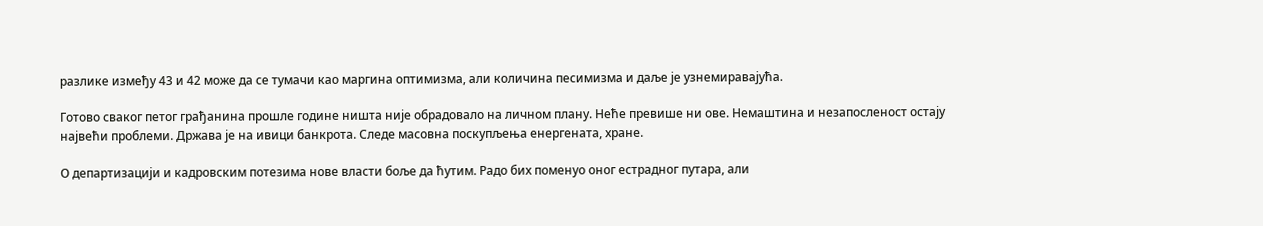разлике између 43 и 42 може да се тумачи као маргина оптимизма, али количина песимизма и даље је узнемиравајућа.

Готово сваког петог грађанина прошле године ништа није обрадовало на личном плану. Неће превише ни ове. Немаштина и незапосленост остају највећи проблеми. Држава је на ивици банкрота. Следе масовна поскупљења енергената, хране.

О департизацији и кадровским потезима нове власти боље да ћутим. Радо бих поменуо оног естрадног путара, али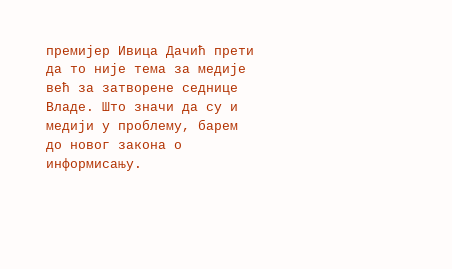премијер Ивица Дачић прети да то није тема за медије већ за затворене седнице Владе. Што значи да су и медији у проблему, барем до новог закона о информисању.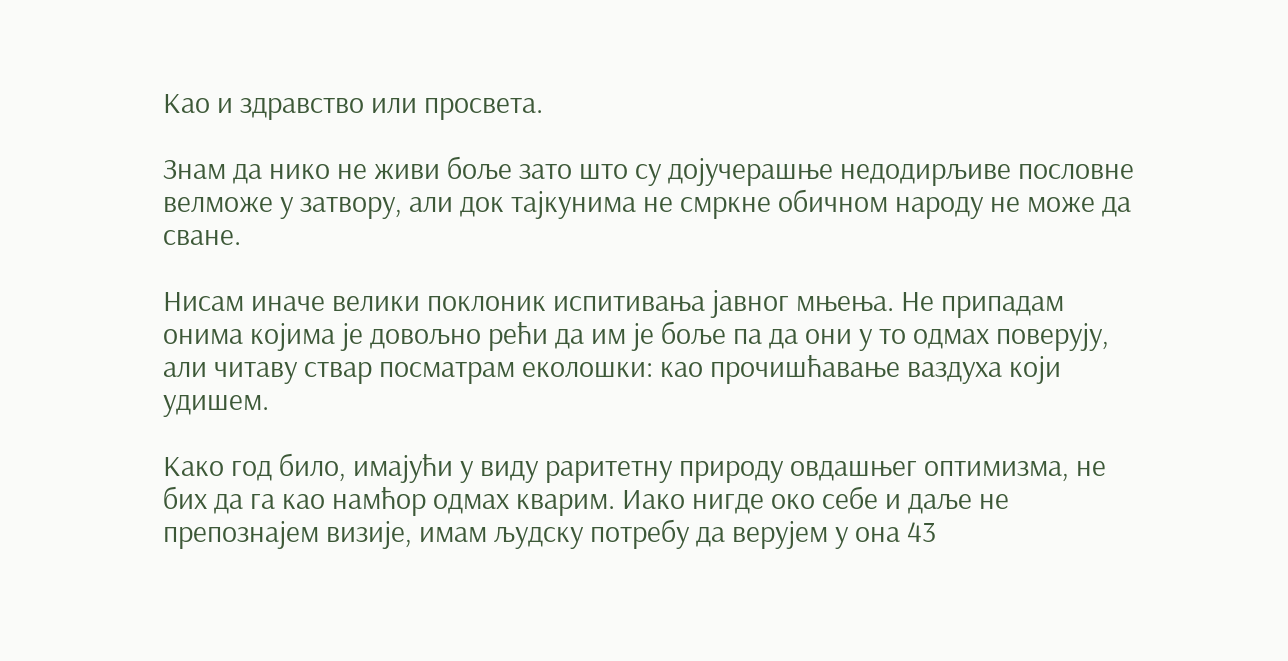Као и здравство или просвета.

Знам да нико не живи боље зато што су дојучерашње недодирљиве пословне велможе у затвору, али док тајкунима не смркне обичном народу не може да сване.

Нисам иначе велики поклоник испитивања јавног мњења. Не припадам онима којима је довољно рећи да им је боље па да они у то одмах поверују, али читаву ствар посматрам еколошки: као прочишћавање ваздуха који удишем.

Како год било, имајући у виду раритетну природу овдашњег оптимизма, не бих да га као намћор одмах кварим. Иако нигде око себе и даље не препознајем визије, имам људску потребу да верујем у она 43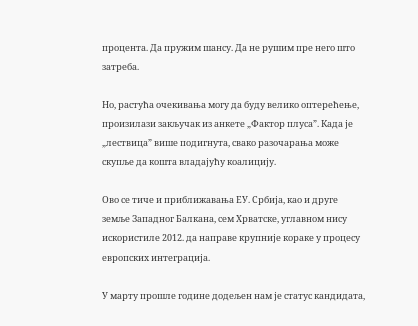процента. Да пружим шансу. Да не рушим пре него што затреба.

Но, растућа очекивања могу да буду велико оптерећење, произилази закључак из анкете „Фактор плуса”. Када је „лествица” више подигнута, свако разочарања може скупље да кошта владајућу коалицију.

Ово се тиче и приближавања ЕУ. Србија, као и друге земље Западног Балкана, сем Хрватске, углавном нису искористиле 2012. да направе крупније кораке у процесу европских интеграција.

У марту прошле године додељен нам је статус кандидата,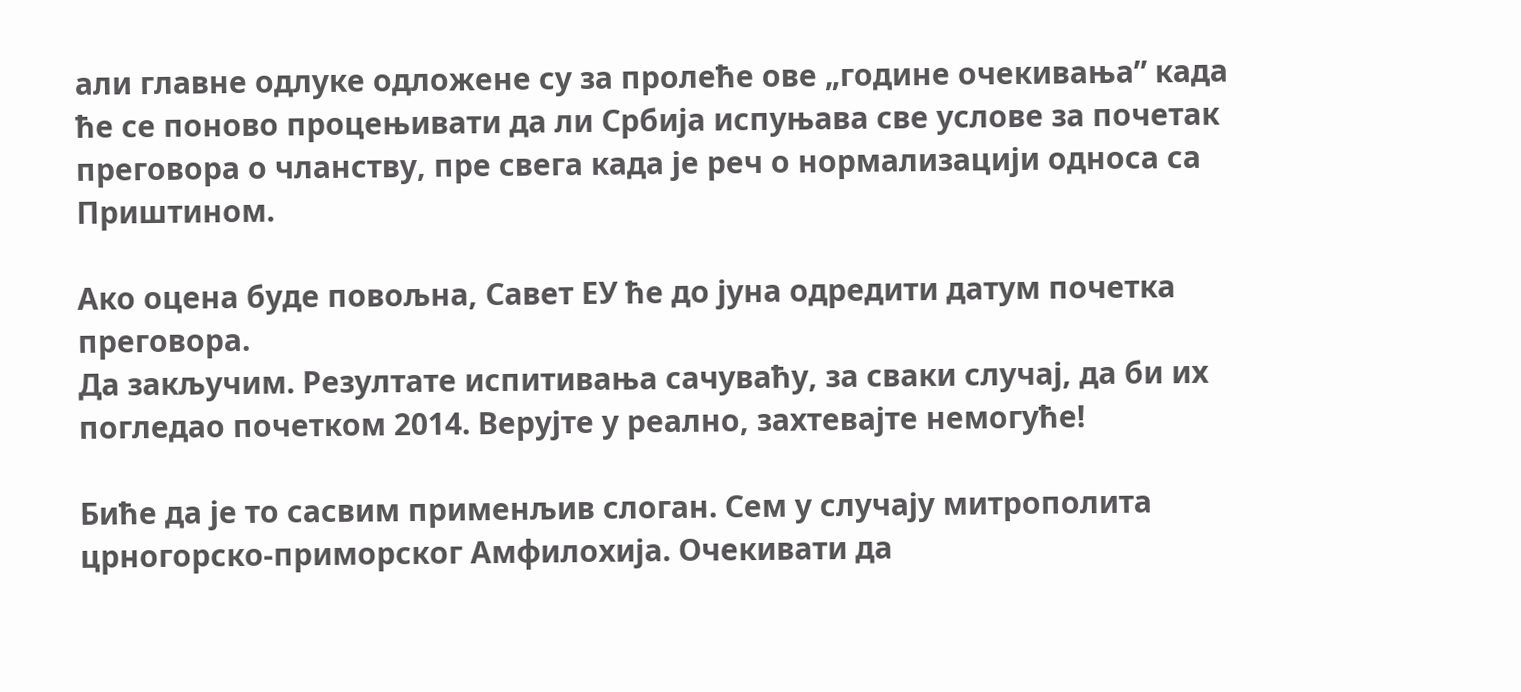али главне одлуке одложене су за пролеће ове „године очекивања” када ће се поново процењивати да ли Србија испуњава све услове за почетак преговора о чланству, пре свега када је реч о нормализацији односа са Приштином.

Ако оцена буде повољна, Савет ЕУ ће до јуна одредити датум почетка преговора.
Да закључим. Резултате испитивања сачуваћу, за сваки случај, да би их погледао почетком 2014. Верујте у реално, захтевајте немогуће!

Биће да је то сасвим применљив слоган. Сем у случају митрополита црногорско-приморског Амфилохија. Очекивати да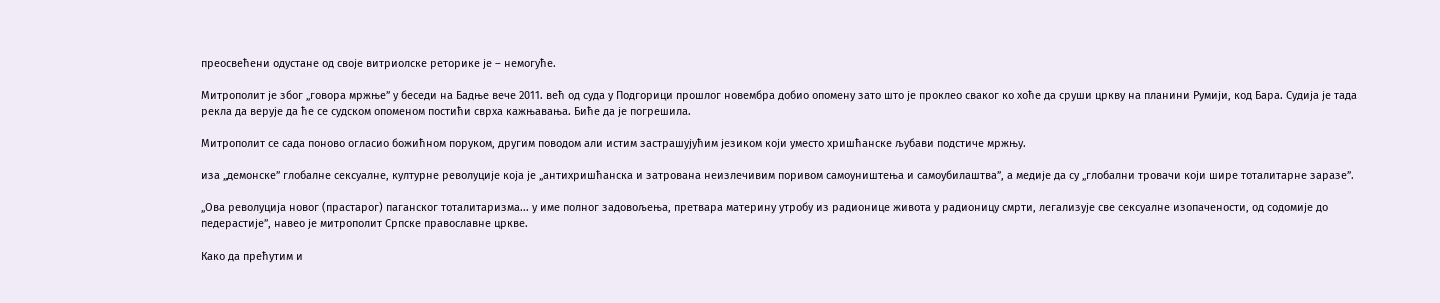преосвећени одустане од своје витриолске реторике је – немогуће.

Митрополит је због „говора мржње” у беседи на Бадње вече 2011. већ од суда у Подгорици прошлог новембра добио опомену зато што је проклео сваког ко хоће да сруши цркву на планини Румији, код Бара. Судија је тада рекла да верује да ће се судском опоменом постићи сврха кажњавања. Биће да је погрешила.

Митрополит се сада поново огласио божићном поруком, другим поводом али истим застрашујућим језиком који уместо хришћанске љубави подстиче мржњу.

иза „демонске” глобалне сексуалне, културне револуције која је „антихришћанска и затрована неизлечивим поривом самоуништења и самоубилаштва”, а медије да су „глобални тровачи који шире тоталитарне заразе”.

„Ова револуција новог (прастарог) паганског тоталитаризма... у име полног задовољења, претвара материну утробу из радионице живота у радионицу смрти, легализује све сексуалне изопачености, од содомије до педерастије”, навео је митрополит Српске православне цркве.

Како да прећутим и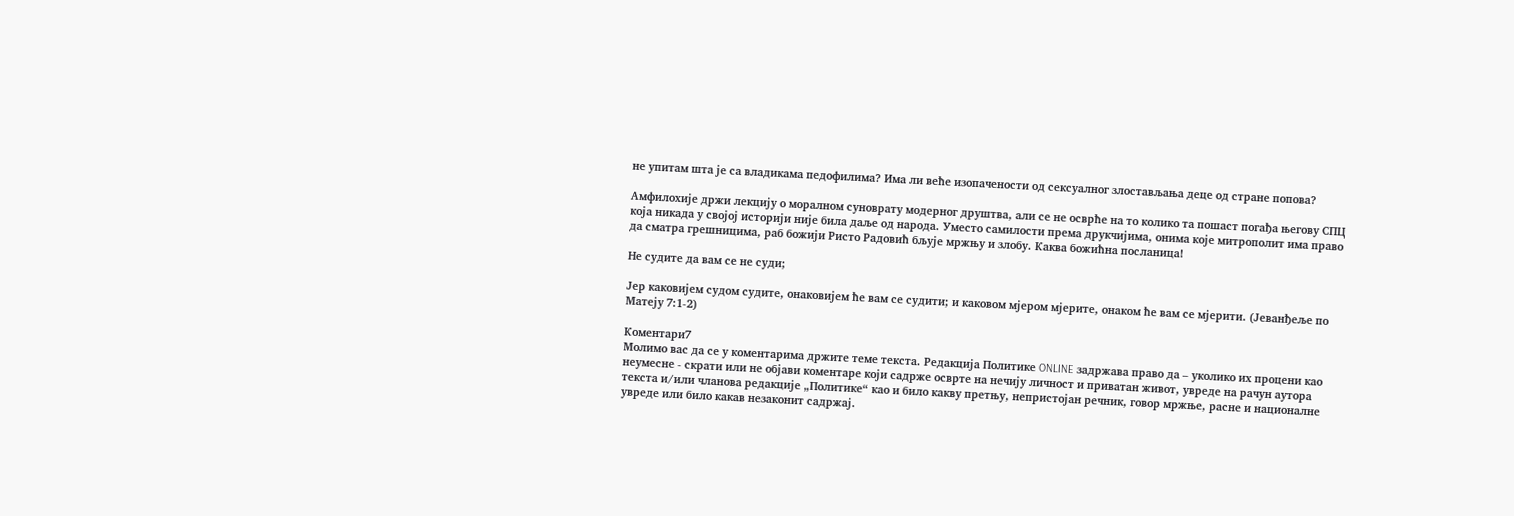не упитам шта је са владикама педофилима? Има ли веће изопачености од сексуалног злостављања деце од стране попова?

Амфилохије држи лекцију о моралном суноврату модерног друштва, али се не осврће на то колико та пошаст погађа његову СПЦ која никада у својој историји није била даље од народа. Уместо самилости према друкчијима, онима које митрополит има право да сматра грешницима, раб божији Ристо Радовић бљује мржњу и злобу. Каква божићна посланица!

Не судите да вам се не суди;

Јер каковијем судом судите, онаковијем ће вам се судити; и каковом мјером мјерите, онаком ће вам се мјерити. (Јеванђеље по Матеју 7:1-2)

Коментари7
Молимо вас да се у коментарима држите теме текста. Редакција Политике ONLINE задржава право да – уколико их процени као неумесне - скрати или не објави коментаре који садрже осврте на нечију личност и приватан живот, увреде на рачун аутора текста и/или чланова редакције „Политике“ као и било какву претњу, непристојан речник, говор мржње, расне и националне увреде или било какав незаконит садржај.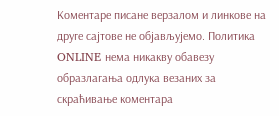Коментаре писане верзалом и линкове на друге сајтове не објављујемо. Политика ONLINE нема никакву обавезу образлагања одлука везаних за скраћивање коментара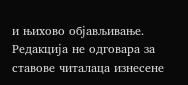и њихово објављивање. Редакција не одговара за ставове читалаца изнесене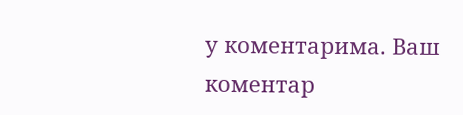у коментарима. Ваш коментар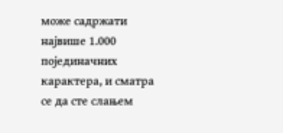може садржати највише 1.000 појединачних карактера, и сматра се да сте слањем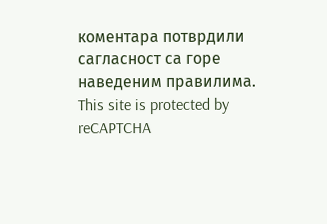коментара потврдили сагласност са горе наведеним правилима.
This site is protected by reCAPTCHA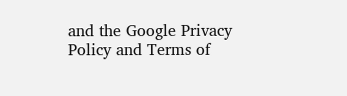and the Google Privacy Policy and Terms of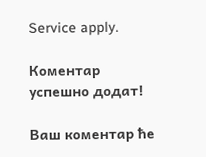Service apply.

Комeнтар успeшно додат!

Ваш комeнтар ћe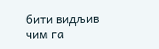бити видљив чим га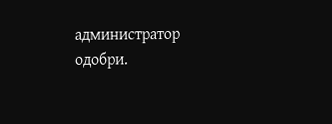администратор одобри.